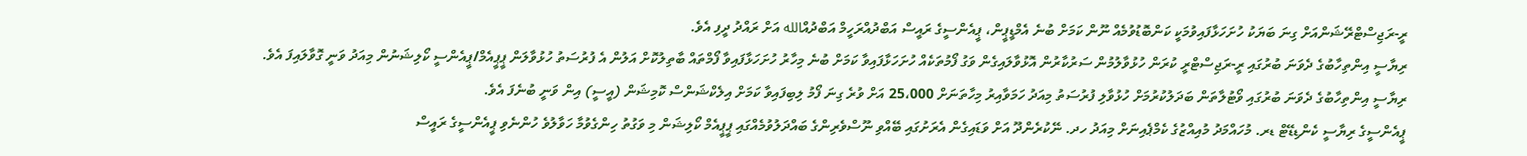ރީ-ރަޖިސްޓްރޭޝަންއަށް ގިނަ ބަޔަކު ހުށަހަޅާފައިވުމަކީ ކަންބޮޑުވުމެއް ނޫން ކަމަށް ބުނެ އެމްޑީޕީން، ޕީއެންސީގެ ރައީސް އަބްދުއްރަހީމް އަބްދުއްالله އަށް ރައްދު ދީފި އެވެ.
ރިޔާސީ އިންތިހާބުގެ ދެވަނަ ބުރުގައި ރީ-ރަޖިސްޓްރީ ކުރަން ހުޅުވާލުމުން ސަރުކާރުން އޮޅުވާލައިގެން ވަގު ފޯމުތަކެއް ހުށަހަޅާފައިވާ ކަމަށް ބުނެ މިހާރު ހުށަހަޅާފައިވާ ފޯމްތައް ބާތިލުކޮށް އަލުން އެ ފުރުސަތު ހުޅުވާލަން ޕީޕީއެމް/ޕީއެންސީ ކޯލިޝަނުން މިއަދު ވަނީ ގޮވާލައިފަ އެވެ.
ރިޔާސީ އިންތިހާބުގެ ދެވަނަ ބުރުގައި ވޯޓުލާތަން ބަދަލުކުރުމަށް ހުޅުވާލި ފުރުސަތު މިއަދު ހަމަވާއިރު މިހާތަނަށް 25،000 އަށް ވުރެ ގިނަ ފޯމު ލިބިފައިވާ ކަމަށް އިލެކްޝަންސް ކޮމިޝަން (އީސީ) އިން ވަނީ ބުނެފަ އެވެ.
ޕީއެންސީގެ ރިޔާސީ ކެންޑިޑޭޓް ޑރ. މުހައްމަދު މުއިއްޒުގެ ކެމްޕެއިނަށް މިއަދު ހދ. ނޭކުރެންދޫ އަށް ވަޑައިގެން އެރަށުގައި ބޭއްވި ނޫސްވެރިންގެ ބައްދަލުވުމެއްގައި ޕީޕީއެމް ކޯލިޝަން މި ވަގުތު ހިންގެވުމާ ހަވާލުވެ ހުންނެވި ޕީއެންސީގެ ރައީސް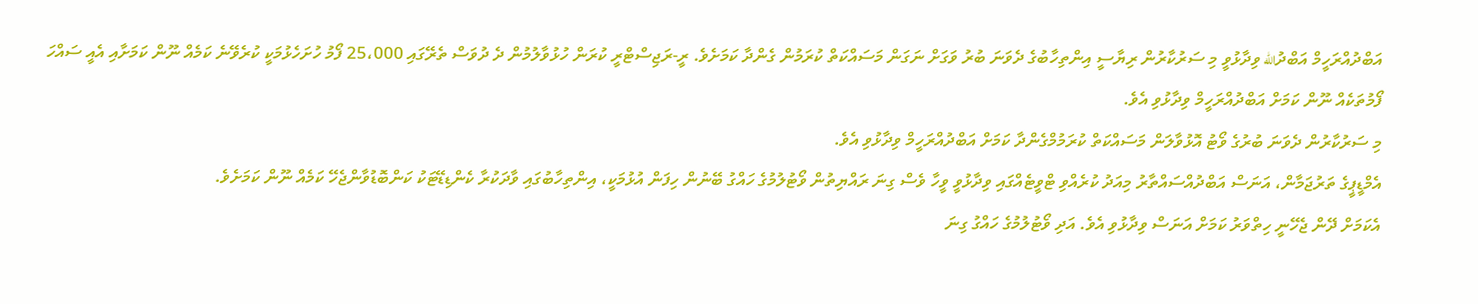އަބްދުއްރަހީމް އަބްދުالله ވިދާޅުވީ މި ސަރުކާރުން ރިޔާސީ އިންތިހާބުގެ ދެވަނަ ބުރު ވަގަށް ނަގަން މަސައްކަތް ކުރަމުން ގެންދާ ކަމަށެވެ. ރީ-ރަޖިސްޓްރީ ކުރަން ހުޅުވާލުމުން ދެ ދުވަސް ތެރޭގައި 25،000 ފޯމު ހުށަހެޅުމަކީ ކުރެވޭނެ ކަމެއް ނޫން ކަމަށާއި އެއީ ސައްހަ ފޯމުތަކެއް ނޫން ކަމަށް އަބްދުއްރަހީމް ވިދާޅުވި އެވެ.
މި ސަރުކާރުން ދެވަނަ ބުރުގެ ވޯޓު އޮޅުވާލަން މަސައްކަތް ކުރަމުމްގެންދާ ކަމަށް އަބްދުއްރަހީމް ވިދާޅުވި އެވެ.
އެމްޑީޕީގެ ތަރުޖަމާން، އަނަސް އަބްދުއްސައްތާރު މިއަދު ކުރެއްވި ޓްވީޓެއްގައި ވިދާޅުވީ ވީހާ ވެސް ގިނަ ރައްޔިތުން ވޯޓުލުމުގެ ހައްގު ބޭނުން ހިފަން އުޅުމަކީ، އިންތިހާބުގައި ވާދަކުރާ ކެންޑިޑޭޓަކު ކަންބޮޑުވާންޖެހޭ ކަމެއް ނޫން ކަމަށެވެ.
އެކަމަށް ދޭން ޖެހޭނީ ހިތްވަރު ކަމަށް އަނަސް ވިދާޅުވި އެވެ. އަދި ވޯޓުލުމުގެ ހައްގު ގިނަ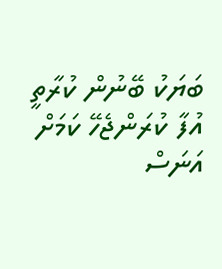ބަޔަކު ބޭނުން ކުރާތީ އުފާ ކުރަންޖެހޭ ކަމަށް އަނަސް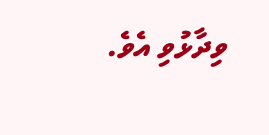ވިދާޅުވި އެވެ.